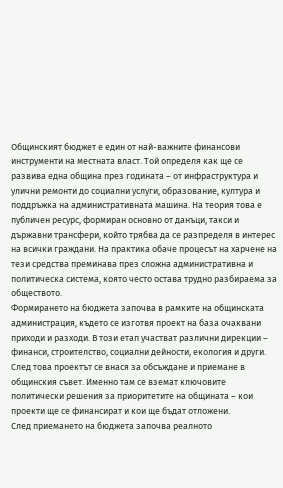Общинският бюджет е един от най-важните финансови инструменти на местната власт. Той определя как ще се развива една община през годината – от инфраструктура и улични ремонти до социални услуги, образование, култура и поддръжка на административната машина. На теория това е публичен ресурс, формиран основно от данъци, такси и държавни трансфери, който трябва да се разпределя в интерес на всички граждани. На практика обаче процесът на харчене на тези средства преминава през сложна административна и политическа система, която често остава трудно разбираема за обществото.
Формирането на бюджета започва в рамките на общинската администрация, където се изготвя проект на база очаквани приходи и разходи. В този етап участват различни дирекции – финанси, строителство, социални дейности, екология и други. След това проектът се внася за обсъждане и приемане в общинския съвет. Именно там се вземат ключовите политически решения за приоритетите на общината – кои проекти ще се финансират и кои ще бъдат отложени.
След приемането на бюджета започва реалното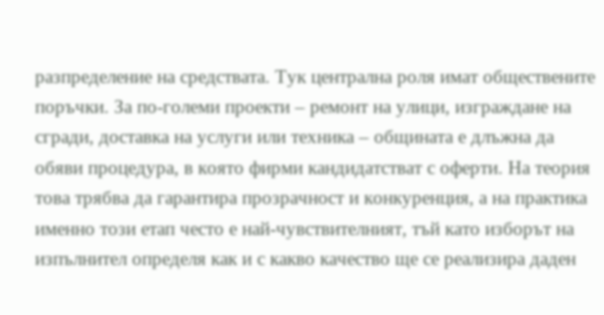разпределение на средствата. Тук централна роля имат обществените поръчки. За по-големи проекти – ремонт на улици, изграждане на сгради, доставка на услуги или техника – общината е длъжна да обяви процедура, в която фирми кандидатстват с оферти. На теория това трябва да гарантира прозрачност и конкуренция, а на практика именно този етап често е най-чувствителният, тъй като изборът на изпълнител определя как и с какво качество ще се реализира даден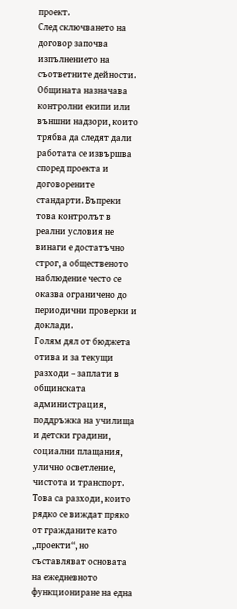проект.
След сключването на договор започва изпълнението на съответните дейности. Общината назначава контролни екипи или външни надзори, които трябва да следят дали работата се извършва според проекта и договорените стандарти. Въпреки това контролът в реални условия не винаги е достатъчно строг, а общественото наблюдение често се оказва ограничено до периодични проверки и доклади.
Голям дял от бюджета отива и за текущи разходи – заплати в общинската администрация, поддръжка на училища и детски градини, социални плащания, улично осветление, чистота и транспорт. Това са разходи, които рядко се виждат пряко от гражданите като „проекти“, но съставляват основата на ежедневното функциониране на една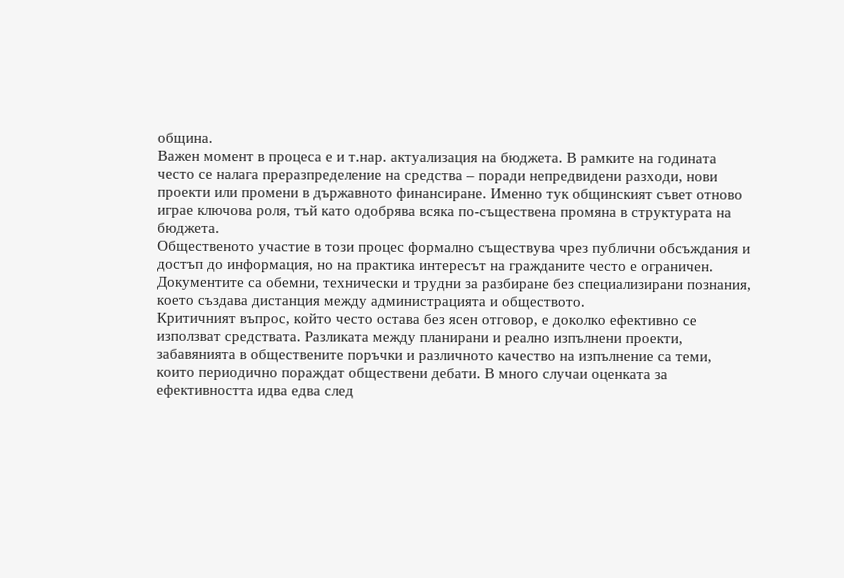община.
Важен момент в процеса е и т.нар. актуализация на бюджета. В рамките на годината често се налага преразпределение на средства – поради непредвидени разходи, нови проекти или промени в държавното финансиране. Именно тук общинският съвет отново играе ключова роля, тъй като одобрява всяка по-съществена промяна в структурата на бюджета.
Общественото участие в този процес формално съществува чрез публични обсъждания и достъп до информация, но на практика интересът на гражданите често е ограничен. Документите са обемни, технически и трудни за разбиране без специализирани познания, което създава дистанция между администрацията и обществото.
Критичният въпрос, който често остава без ясен отговор, е доколко ефективно се използват средствата. Разликата между планирани и реално изпълнени проекти, забавянията в обществените поръчки и различното качество на изпълнение са теми, които периодично пораждат обществени дебати. В много случаи оценката за ефективността идва едва след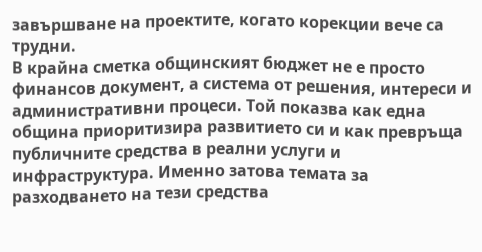завършване на проектите, когато корекции вече са трудни.
В крайна сметка общинският бюджет не е просто финансов документ, а система от решения, интереси и административни процеси. Той показва как една община приоритизира развитието си и как превръща публичните средства в реални услуги и инфраструктура. Именно затова темата за разходването на тези средства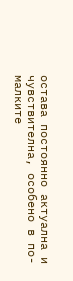остава постоянно актуална и чувствителна, особено в по-малките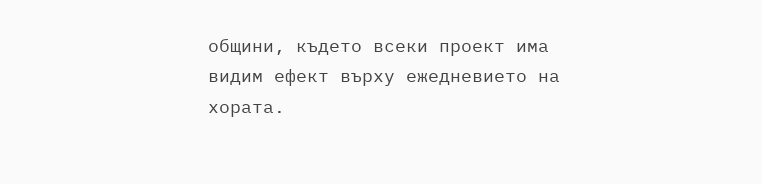общини, където всеки проект има видим ефект върху ежедневието на хората.